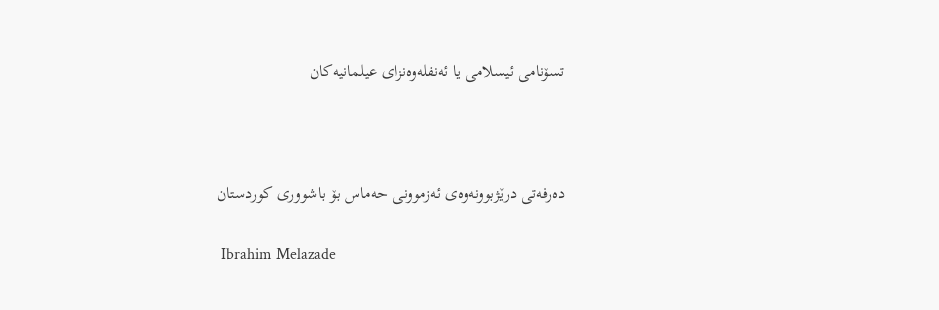تسۆنامی ئیسلامی یا ئه‌نفله‌وه‌نزای عیلمانیه‌كان



ده‌رفه‌تی درێژبوونه‌وه‌ی ئه‌زموونی حه‌ماس بۆ باشووری كوردستان

 Ibrahim Melazade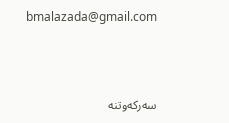bmalazada@gmail.com



سه‌ركه‌و‌تنه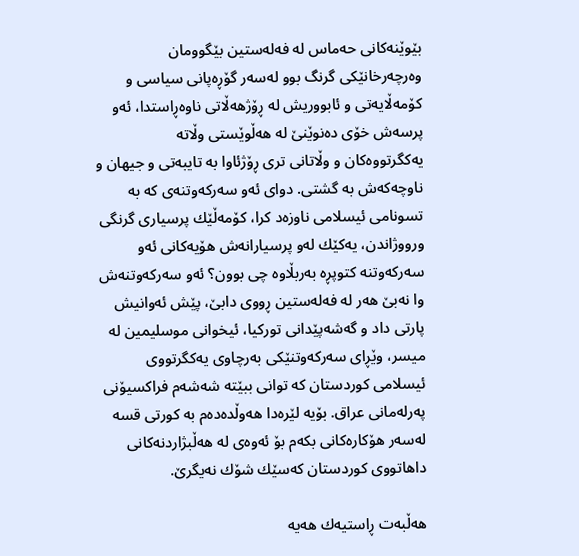بێوێنه‌كانی حه‌ماس له فه‌له‌ستین بێگوومان وه‌رچه‌رخانێكی گرنگ بوو له‌سه‌ر گۆڕه‌پانی سیاسی و كۆمه‌ڵایه‌تی و ئابووریش له ڕۆژهه‌ڵاتی ناوه‌ڕاستدا، ئه‌و پرسه‌ش خۆی ده‌نوێنێ له هه‌ڵوێستی وڵاته یه‌كگرتووه‌كان و وڵاتانی تری ڕۆژئاوا به تایبه‌تی و جیهان و ناوچه‌كه‌ش به گشتی. دوای ئه‌و سه‌ركه‌وتنه‌ی كه به تسونامی ئیسلامی ناوزه‌د كرا، كۆمه‌ڵێك پرسیاری گرنگی ورووژاندن، یه‌كێك له‌و پرسیارانه‌ش هۆیه‌كانی ئه‌و سه‌ركه‌وتنه كتوپڕه‌ به‌ربڵاوه چی بوون؟ ئه‌و سه‌ركه‌‌وتنه‌ش وا نه‌بێ هه‌ر له فه‌له‌ستین ڕووی دابێ، پێش ئه‌وانیش پارتی داد و گه‌شه‌پێدانی توركیا، ئیخوانی موسلیمین له میسر، وێڕای سه‌ركه‌وتنێكی به‌رچاوی یه‌كگرتووی ئیسلامی كوردستان كه توانی ببێته شه‌شه‌م فراكسیۆنی په‌رله‌مانی عراق. بۆیه لێره‌دا هه‌وڵده‌ده‌م به كورتی قسه‌ له‌سه‌ر هۆكاره‌كانی بكه‌م بۆ ئه‌وه‌ی له هه‌ڵبژاردنه‌كانی داهاتووی كوردستان كه‌سێك شۆك نه‌یگرێ.

هه‌ڵبه‌ت ڕاستیه‌ك هه‌یه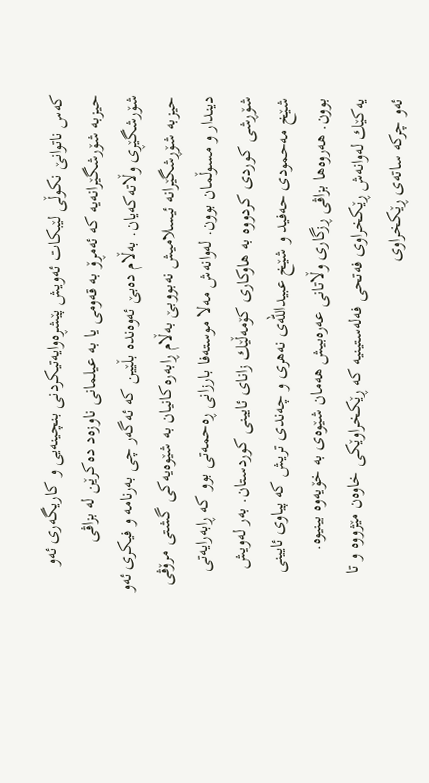كه‌س ناتوانێ نكوڵی لێبكات ئه‌ویش پێشڕه‌وایه‌تیكردنی بنچینه‌یی و كاریگه‌ری ئه‌و حیزبه شۆرشگێرانه‌یه كه ئه‌مڕۆ به قه‌ومی یا به عیلمانی ناوزه‌د ده‌كرێن له بزاڤی شۆرشگێڕی وڵاته‌كه‌یان. به‌ڵام ده‌بێ ئه‌وه‌نده بڵێین كه ئه‌گه‌ر چی به‌رنامه‌ و فیكری ئه‌و حیزبه شۆڕشگێرانه ئیسلامیش نه‌بووبێ به‌ڵام ڕابه‌ره‌كانیان به شێوه‌یه‌كی گشتی مرۆڤی دیندار و مسوڵمان بوون. له‌وانه‌ش مه‌لا موسته‌فا بارزانی ڕه‌حمه‌تی بوو كه ڕابه‌رایه‌تی شۆڕشی كوردی كردووه به هاوكاری كۆمه‌ڵێك زانای ئایینی كوردستان. به‌ر له‌ویش شێخ مه‌حمودی حه‌فید و شێخ عبیدالله‌ی نه‌هری و چه‌ندی تریش كه پیاوی ئایینی بوون. هه‌روه‌ها بزاڤی ڕزگاری وڵاتانی عه‌ره‌بیش هه‌مان شێوه‌ی به خۆیه‌وه بینیوه. یه‌كێك له‌وانه‌ش ڕێكخراوی فه‌تحی فه‌له‌ستینیه كه ڕێكخراوێكی خاوه‌ن مێژووه و تا ئه‌و چركه ساته‌ی ڕێكخراوی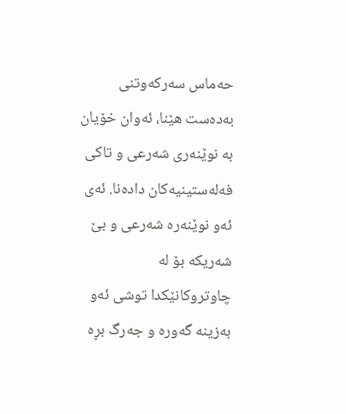حه‌ماس سه‌ركه‌وتنی به‌ده‌ست هێنا، ئه‌وان خۆیان به نوێنه‌ری شه‌رعی و تاكی فه‌له‌ستینیه‌كان داده‌نا. ئه‌ی ئه‌و نوێنه‌ره شه‌رعی و بێ شه‌ریكه بۆ له چاوتروكانێكدا توشی ئه‌و به‌زینه گه‌وره و جه‌رگ بڕه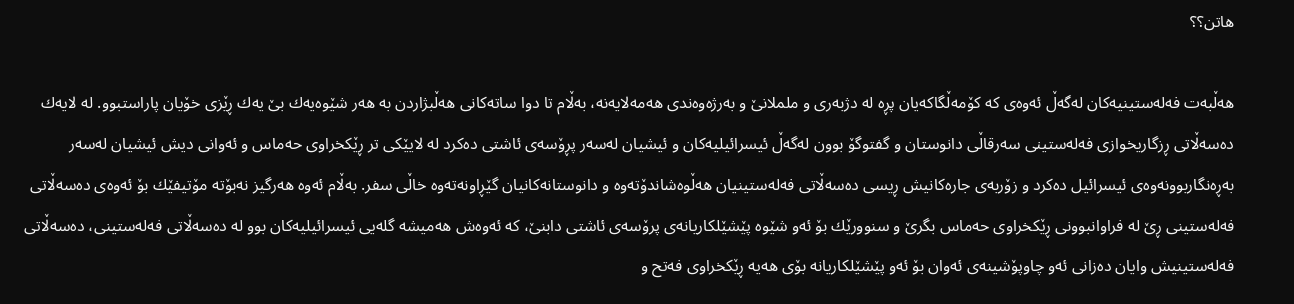هاتن؟؟

هه‌ڵبه‌ت فه‌له‌ستینیه‌كان له‌گه‌ڵ ئه‌وه‌ی كه كۆمه‌ڵگاكه‌یان پڕه له دژبه‌ری و ململانێ و به‌رژه‌وه‌ندی هه‌مه‌لایه‌نه، به‌ڵام تا دوا ساته‌كانی هه‌ڵبژاردن به هه‌ر شێوه‌یه‌ك بێ یه‌ك ڕێزی خۆیان پاراستبوو. له لایه‌ك ده‌سه‌ڵاتی ڕزگاریخوازی فه‌له‌ستینی سه‌رقاڵی دانوستان و گفتوگۆ بوون له‌گه‌ڵ ئیسرائیلیه‌كان و ئیشیان له‌سه‌ر پڕۆسه‌ی ئاشتی ده‌كرد له لایێكی تر ڕێكخراوی حه‌ماس و ئه‌وانی دیش ئیشیان له‌سه‌ر به‌ڕه‌نگاربوونه‌وه‌ی ئیسرائیل ده‌كرد و زۆربه‌ی جاره‌كانیش ڕیسی ده‌سه‌ڵاتی فه‌له‌ستینیان هه‌ڵوه‌شاندۆته‌وه و دانوستانه‌كانیان گێڕاونه‌ته‌وه خاڵی سفر. به‌ڵام ئه‌وه هه‌رگیز نه‌بۆته مۆتیفێك بۆ ئه‌وه‌ی ده‌سه‌ڵاتی فه‌له‌ستینی ڕێ له فراوانبوونی ڕێكخراوی حه‌ماس بگرێ و سنوورێك بۆ ئه‌و شێوه پێشێلكاریانه‌ی پرۆسه‌ی ئاشتی دابنێ، كه ئه‌وه‌ش هه‌میشه گله‌یی ئیسرائیلیه‌كان بوو له ده‌سه‌ڵاتی فه‌له‌ستینی، ده‌سه‌ڵاتی فه‌له‌ستینیش وایان ده‌زانی ئه‌و چاوپۆشینه‌ی ئه‌وان بۆ ئه‌و پێشێلكاریانه بۆی هه‌یه ڕێكخراوی فه‌تح و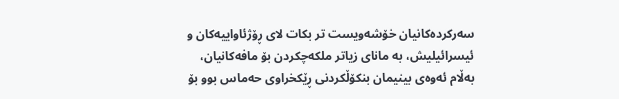سه‌ركرده‌كانیان خۆشه‌ویست تر بكات لای ڕۆژئاواییه‌كان و ئیسرائیلیش، به مانای زیاتر ملكه‌چكردن بۆ مافه‌كانیان، به‌ڵام ئه‌وه‌ی بینیمان بنكۆڵكردنی ڕێكخراوی حه‌ماس بوو بۆ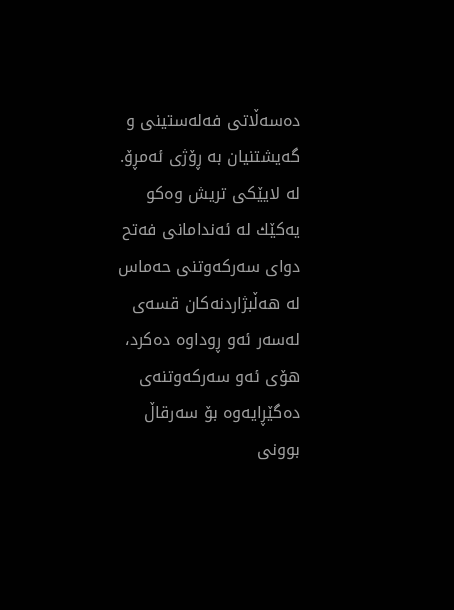ده‌سه‌ڵاتی فه‌له‌ستینی و گه‌یشتنیان به ڕۆژی ئه‌مڕۆ. له لایێكی تریش وه‌كو یه‌كێك له ئه‌ندامانی فه‌تح دوای سه‌ركه‌وتنی حه‌ماس له هه‌ڵبژاردنه‌كان قسه‌ی له‌سه‌ر ئه‌و ڕوداوه ده‌كرد، هۆی ئه‌و سه‌ركه‌وتنه‌ی ده‌گێڕایه‌وه بۆ سه‌رقاڵ بوونی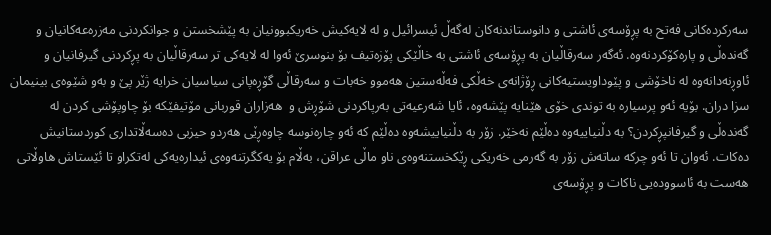سه‌ركرده‌كانی فه‌تح به پڕۆسه‌ی ئاشتی و دانوستاندنه‌كان له‌گه‌ڵ ئیسرائیل و له لایه‌كیش خه‌ریكبوونیان به پێشخستن و جوانكردنی مه‌زره‌عه‌كانیان و گه‌نده‌ڵی و پاره‌كۆكردنه‌وه. ئه‌گه‌ر سه‌رقاڵیان به پڕۆسه‌ی ئاشتی به خاڵێكی پۆزه‌تیف بۆ بنوسرێ ئه‌وا له لایه‌كی تر سه‌رقاڵیان به پڕكردنی گیرفانیان و ئاوڕنه‌دانه‌وه له ناخۆشی و پێوداویستیه‌كانی ڕۆژانه‌ی خه‌ڵكی فه‌ڵه‌ستین هه‌موو خه‌بات و سه‌رقاڵی گۆڕه‌پانی سیاسیان خرایه ژێر پێ و به‌و شێوه‌ی بینیمان سزا دران. بۆیه ئه‌و پرسیاره به توندی خۆی هێنایه پێشه‌وه، ئایا شه‌رعیه‌تی به‌رپاكردنی شۆڕش و  هه‌زاران قوربانی مۆتیفێكه بۆ چاوپۆشی كردن له گه‌نده‌ڵی و گیرفانپڕكردن؟ به دڵنیاییه‌وه ده‌ڵێم نه‌خێر. زۆر به دڵنیاییشه‌وه ده‌ڵێم كه ئه‌و چاره‌نوسه چاوه‌ڕێی هه‌ردو حیزبی ده‌سه‌ڵاتداری كوردستانیش ده‌كات. ئه‌وان تا ئه‌و چركه ساته‌ش زۆر به گه‌رمی خه‌ریكی ڕێكخستنه‌وه‌ی ناو ماڵی عراقن، به‌ڵام بۆ یه‌كگرتنه‌وه‌ی ئیداره‌یه‌كی له‌تكراو تا ئێستاش هاوڵاتی هه‌ست به ئاسووده‌یی ناكات و پڕۆسه‌ی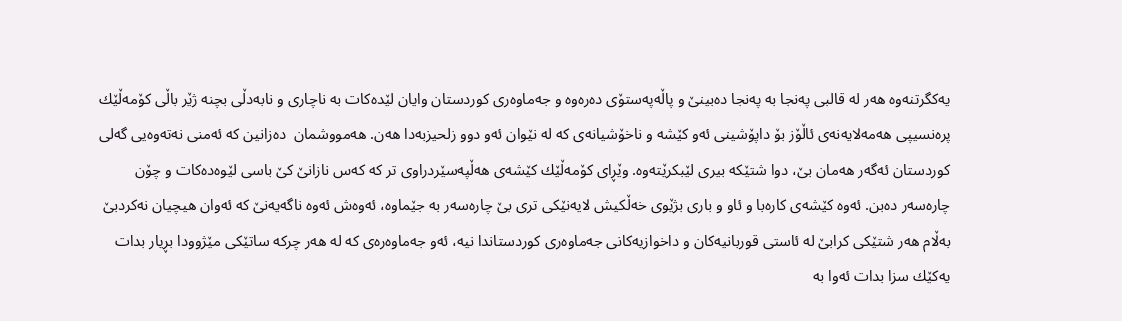یه‌كگرتنه‌وه هه‌ر له قالبی په‌نجا به په‌نجا ده‌بینێ و پاڵه‌په‌ستۆی ده‌ره‌وه و جه‌ماوه‌ری كوردستان وایان لێده‌كات به ناچاری و نابه‌دڵی بچنه ژێر باڵی كۆمه‌ڵێك پره‌نسیپی هه‌مه‌لایه‌نه‌ی ئاڵۆز بۆ داپۆشینی ئه‌و كێشه‌ و ناخۆشیانه‌ی كه له نێوان ئه‌و دوو زلحیزبه‌دا هه‌ن. هه‌مووشمان  ده‌زانین كه ئه‌منی نه‌ته‌وه‌یی گه‌لی كوردستان ئه‌گه‌ر هه‌مان بێ، دوا شتێكه بیری لێبكرێته‌وه. وێڕای كۆمه‌ڵێك كێشه‌ی هه‌ڵپه‌سێردراوی تر كه كه‌س نازانێ كێ باسی لێوه‌ده‌كات و چۆن چاره‌سه‌ر ده‌بن. ئه‌وه كێشه‌ی كاره‌با و ئاو و باری بژێوی خه‌ڵكیش لایه‌نێكی تری بێ چاره‌سه‌ر به جێماوه، ئه‌وه‌ش ئه‌وه ناگه‌یه‌نێ كه ئه‌وان هیچیان نه‌كردبێ به‌ڵام هه‌ر شتێكی كرابێ له ئاستی قوربانیه‌كان و داخوازیه‌كانی جه‌ماوه‌ری كوردستاندا نیه، ئه‌و جه‌ماوه‌ره‌‌ی كه له هه‌ر چركه ساتێكی مێژوودا بڕیار بدات یه‌كێك سزا بدات ئه‌وا به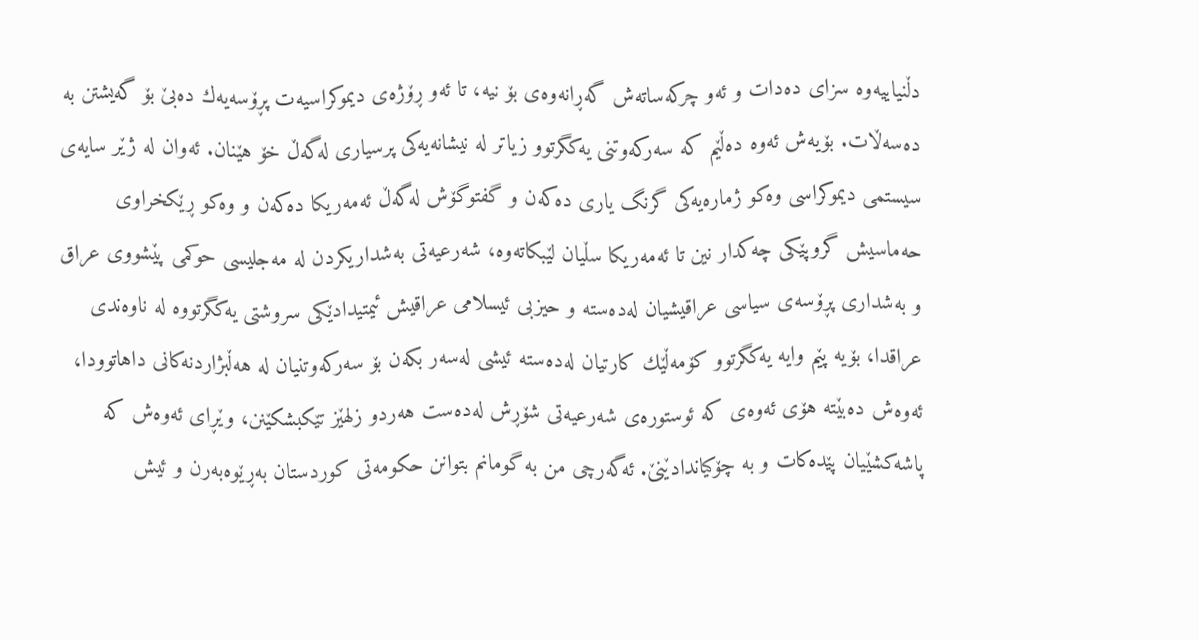دڵنیاییه‌وه سزای ده‌دات و ئه‌و چركه‌ساته‌ش گه‌ڕانه‌وه‌ی بۆ نیه، تا ئه‌و ڕۆژه‌ی دیموكراسیه‌ت پڕۆسه‌یه‌ك ده‌بێ بۆ گه‌یشتن به ده‌سه‌ڵات. بۆیه‌ش ئه‌وه ده‌ڵێم كه سه‌ركه‌وتنی یه‌كگرتوو زیاتر له نیشانه‌یه‌كی پرسیاری له‌‌گه‌ڵ خۆ هێنان. ئه‌وان له ژێر سایه‌ی سیستمی دیموكراسی وه‌كو ژماره‌یه‌كی گرنگ یاری ده‌كه‌ن و گفتوگۆش له‌گه‌ڵ ئه‌مه‌ریكا ده‌كه‌ن و وه‌كو ڕێكخراوی حه‌ماسیش گروپێكی چه‌كدار نین تا ئه‌مه‌ریكا سڵیان لێبكاته‌وه، شه‌رعیه‌تی به‌شداریكردن له مه‌جلیسی حوكمی پێشووی عراق و به‌شداری پڕۆسه‌ی سیاسی عراقیشیان له‌ده‌سته‌ و حیزبی ئیسلامی عراقیش ئیمتیدادێكی سروشتی یه‌كگرتووه له ناوه‌ندی عراقدا، بۆیه پێم وایه یه‌كگرتوو كۆمه‌ڵێك كارتیان له‌ده‌سته ئیشی له‌سه‌ر بكه‌ن بۆ سه‌ركه‌وتنیان له هه‌ڵبژاردنه‌كانی داهاتوودا، ئه‌وه‌ش ده‌بێته هۆی ئه‌وه‌ی كه ئوستوره‌ی شه‌رعیه‌تی شۆڕش له‌ده‌ست هه‌ردو زلهێز تێكبشكێنن، وێڕای ئه‌وه‌ش كه  پاشه‌كشێیان پێده‌كات و به چۆكیاندادێنێ. ئه‌گه‌رچی من به گومانم بتوانن حكومه‌تی كوردستان به‌ڕێوه‌به‌رن و ئیش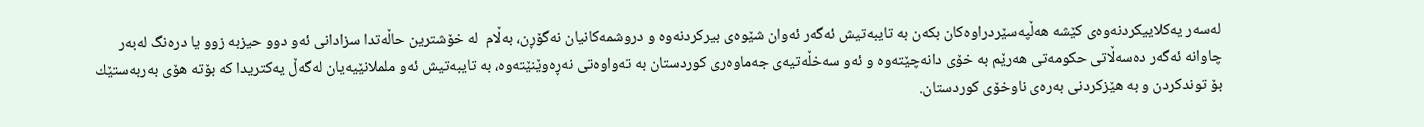له‌سه‌ر یه‌كلاییكردنه‌وه‌ی كێشه هه‌ڵپه‌سێردراوه‌كان بكه‌ن به تایبه‌تیش ئه‌گه‌ر ئه‌وان شێوه‌ی بیركردنه‌وه و دروشمه‌كانیان نه‌گۆڕن، به‌ڵام  له خۆشترین حاڵه‌تدا سزادانی ئه‌و دوو حیزبه زوو یا دره‌نگ له‌به‌ر چاوانه ئه‌گه‌ر ده‌سه‌ڵاتی حكومه‌تی هه‌رێم به خۆی دانه‌چێته‌وه و ئه‌و سه‌خڵه‌تیه‌ی جه‌ماوه‌ری كوردستان به ته‌واوه‌تی نه‌ڕه‌وێنێته‌وه، به تایبه‌تیش ئه‌و ململانێیه‌یان له‌گه‌ڵ یه‌كتریدا كه بۆته هۆی به‌ربه‌ستێك بۆ توندكردن و به‌ هێزكردنی به‌ره‌ی ناوخۆی كوردستان.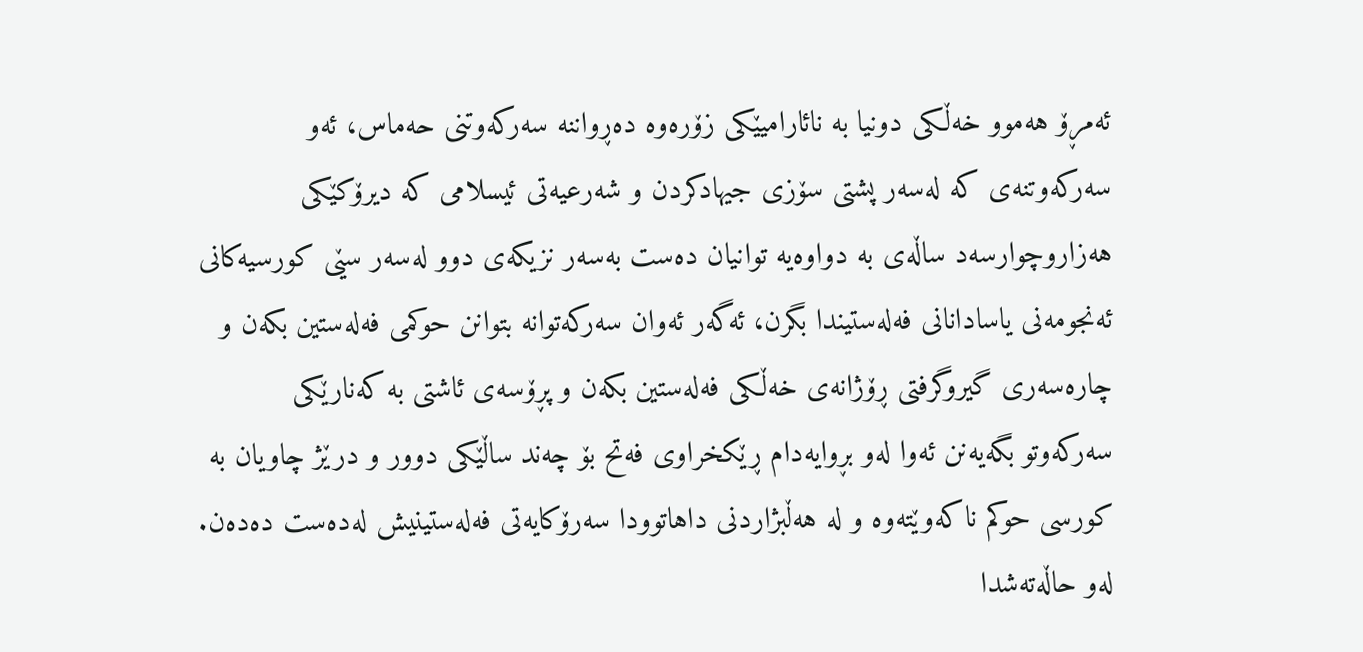ئه‌مڕۆ هه‌موو خه‌ڵكی دونیا به نائارامیێكی زۆره‌وه ده‌ڕواننه سه‌ركه‌وتنی حه‌ماس، ئه‌و سه‌ركه‌وتنه‌ی كه له‌سه‌ر پشتی سۆزی جیهادكردن و شه‌رعیه‌تی ئیسلامی كه دیرۆكێكی هه‌زاروچوارسه‌د ساڵه‌ی به دواوه‌یه توانیان ده‌ست به‌سه‌ر نزیكه‌ی دوو له‌سه‌ر سێی كورسیه‌كانی ئه‌نجومه‌نی یاسادانانی فه‌له‌ستیندا بگرن، ئه‌گه‌ر ئه‌وان سه‌ركه‌توانه بتوانن حوكمی فه‌له‌ستین بكه‌ن و چاره‌سه‌ری گیروگرفتی ڕۆژانه‌ی خه‌ڵكی فه‌له‌ستین بكه‌ن و پڕۆسه‌ی ئاشتی به كه‌نارێكی سه‌ركه‌وتو بگه‌یه‌نن ئه‌وا له‌و بڕوا‌یه‌دام ڕێكخراوی فه‌تح بۆ چه‌ند ساڵێكی دوور و درێژ چاویان به كورسی حوكم ناكه‌وێته‌وه و له هه‌ڵبژاردنی داهاتوودا سه‌رۆكایه‌تی فه‌له‌ستینیش له‌ده‌ست ده‌ده‌ن. له‌و حاڵه‌ته‌شدا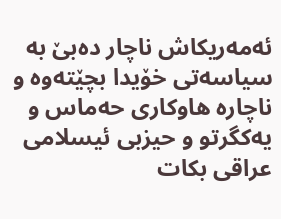ئه‌مه‌ریكاش ناچار ده‌بێ به سیاسه‌تی خۆیدا بچێته‌وه و ناچاره هاوكاری حه‌ماس و یه‌كگرتو و حیزبی ئیسلامی عراقی بكات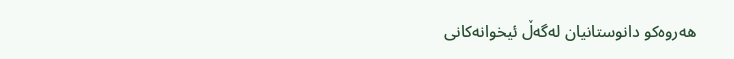هه‌روه‌كو دانوستانیان له‌گه‌ڵ ئیخوانه‌كانی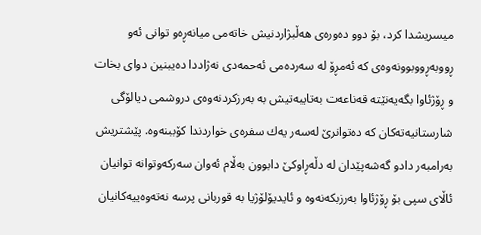میسریشدا كرد، بۆ دوو ده‌وره‌ی هه‌ڵبژاردنیش خاته‌می میانه‌ڕه‌و توانی ئه‌و ڕووبه‌ڕووبوونه‌وه‌ی كه ئه‌مڕۆ له سه‌رده‌می ئه‌حمه‌دی نه‌ژاددا ده‌یبنین دوای بخات و ڕۆژئاوا بگه‌یه‌نێته قه‌ناعه‌ت به‌تایبه‌تیش به به‌رزكردنه‌وه‌ی‌ دروشمی دیالۆگی شارستانیه‌ته‌كان كه ده‌توانرێ له‌سه‌ر یه‌ك سفره‌ی خواردندا كۆببنه‌وه. پێشتریش به‌رامبه‌ر دادو گه‌شه‌پێدان له دڵه‌ڕاوكێ دابوون به‌ڵام ئه‌وان سه‌ركه‌‌وتوانه توانیان ئاڵای سپی بۆ ڕۆژئاوا به‌رزبكه‌نه‌وه و ئایدیۆلۆژیا به قوربانی پرسه نه‌ته‌وه‌ییه‌كانیان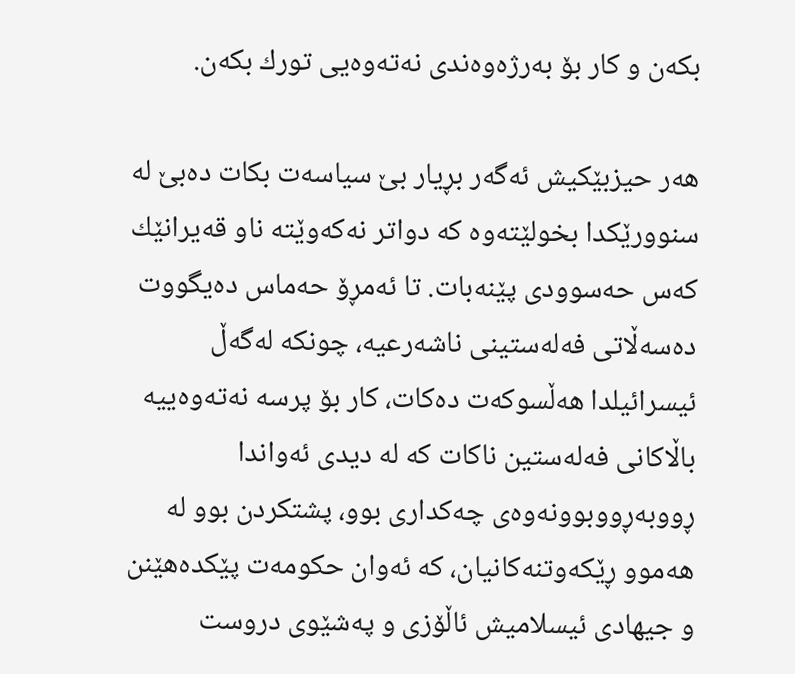بكه‌ن و كار بۆ به‌رژه‌وه‌ندی نه‌ته‌وه‌یی تورك بكه‌ن.

هه‌ر حیزبێكیش ئه‌گه‌ر بڕیار بێ سیاسه‌ت بكات ده‌بێ له سنوورێكدا بخولێته‌وه كه دواتر نه‌كه‌وێته ناو قه‌یرانێك كه‌س حه‌سوودی پێنه‌بات. تا ئه‌مڕۆ حه‌ماس ده‌یگووت ده‌سه‌ڵاتی فه‌له‌ستینی ناشه‌رعیه، چونكه له‌گه‌ڵ ئیسرائیلدا هه‌ڵسوكه‌ت ده‌كات، كار بۆ پرسه نه‌ته‌وه‌ییه باڵاكانی فه‌له‌ستین ناكات كه له دیدی ئه‌واندا ڕووبه‌ڕووبوونه‌وه‌ی چه‌كداری بوو، پشتكردن بوو له هه‌موو ڕێكه‌وتنه‌كانیان، كه ئه‌وان حكومه‌ت پێكده‌هێنن و جیهادی ئیسلامیش ئاڵۆزی و په‌شێوی دروست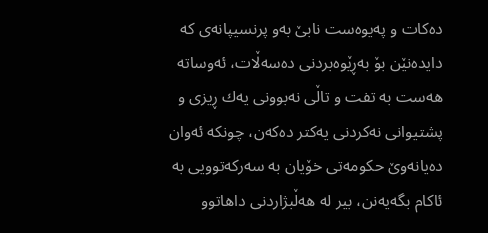ده‌كات و په‌یوه‌ست نابێ به‌و پرنسیپانه‌ی كه دایده‌نێن بۆ به‌ڕێوه‌بردنی ده‌سه‌ڵات، ئه‌وساته هه‌ست به تفت و تاڵی نه‌بوونی یه‌ك ڕیزی و پشتیوانی نه‌كردنی یه‌كتر ده‌كه‌ن، چونكه ئه‌وان ده‌یانه‌وێ حكومه‌تی خۆیان به سه‌ركه‌توویی به ئاكام بگه‌یه‌نن، بیر له هه‌ڵبژاردنی داهاتوو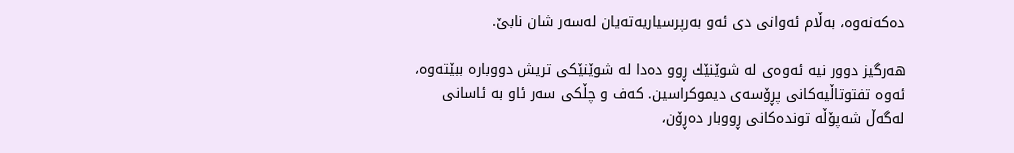ده‌كه‌نه‌وه، به‌ڵام ئه‌وانی دی ئه‌و به‌رپرسیاریه‌ته‌یان له‌سه‌ر شان نابێ.

هه‌رگیز دوور نیه ئه‌وه‌ی له شوێنێك ڕوو ده‌دا له شوێنێكی تریش دووباره ببێته‌وه، ئه‌وه تفتوتاڵیه‌كانی پڕۆسه‌ی دیموكراسین. كه‌ف و چڵكی سه‌ر ئاو به ئاسانی له‌گه‌ڵ شه‌پۆڵه تونده‌كانی ڕووبار ده‌ڕۆن،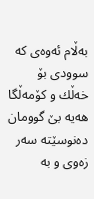به‌ڵام ئه‌وه‌ی كه سوودی بۆ خه‌ڵك و كۆمه‌ڵگا هه‌یه بێ گوومان ده‌نوسێته سه‌ر زه‌وی و به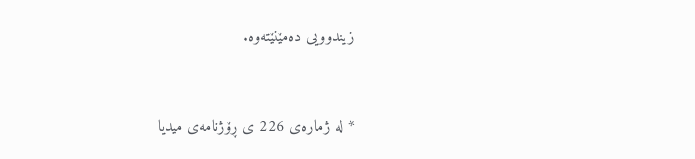زیندوویی ده‌مێنێته‌وه.



* له ژماره‌ی‌ 226 ی ڕۆژنامه‌ی میدیا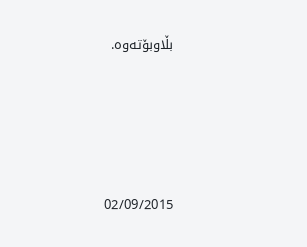بڵاوبۆته‌وه.







02/09/2015